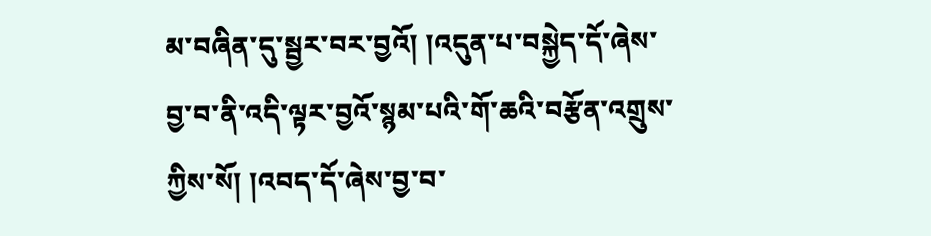མ་བཞིན་དུ་སྦྱར་བར་བྱའོ། །འདུན་པ་བསྐྱེད་དོ་ཞེས་བྱ་བ་ནི་འདི་ལྟར་བྱའོ་སྙམ་པའི་གོ་ཆའི་བརྩོན་འགྲུས་ཀྱིས་སོ། །འབད་དོ་ཞེས་བྱ་བ་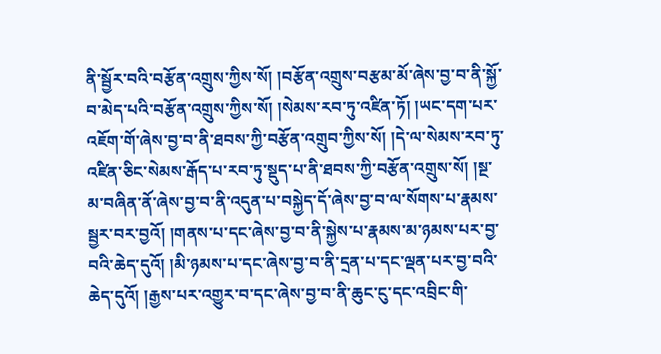ནི་སྦྱོར་བའི་བརྩོན་འགྲུས་ཀྱིས་སོ། །བརྩོན་འགྲུས་བརྩམ་མོ་ཞེས་བྱ་བ་ནི་སྐྱོ་བ་མེད་པའི་བརྩོན་འགྲུས་ཀྱིས་སོ། །སེམས་རབ་ཏུ་འཛིན་ཏོ། །ཡང་དག་པར་འཇོག་གོ་ཞེས་བྱ་བ་ནི་ཐབས་ཀྱི་བརྩོན་འགྲུབ་ཀྱིས་སོ། །དེ་ལ་སེམས་རབ་ཏུ་འཛིན་ཅིང་སེམས་རྒོད་པ་རབ་ཏུ་སྡུད་པ་ནི་ཐབས་ཀྱི་བརྩོན་འགྲུས་སོ། །སྔ་མ་བཞིན་ནོ་ཞེས་བྱ་བ་ནི་འདུན་པ་བསྐྱེད་དོ་ཞེས་བྱ་བ་ལ་སོགས་པ་རྣམས་སྦྱར་བར་བྱའོ། །གནས་པ་དང་ཞེས་བྱ་བ་ནི་སྐྱེས་པ་རྣམས་མ་ཉམས་པར་བྱ་བའི་ཆེད་དུའོ། །མི་ཉམས་པ་དང་ཞེས་བྱ་བ་ནི་དྲན་པ་དང་ལྡན་པར་བྱ་བའི་ཆེད་དུའོ། །རྒྱས་པར་འགྱུར་བ་དང་ཞེས་བྱ་བ་ནི་ཆུང་ངུ་དང་འབྲིང་གི་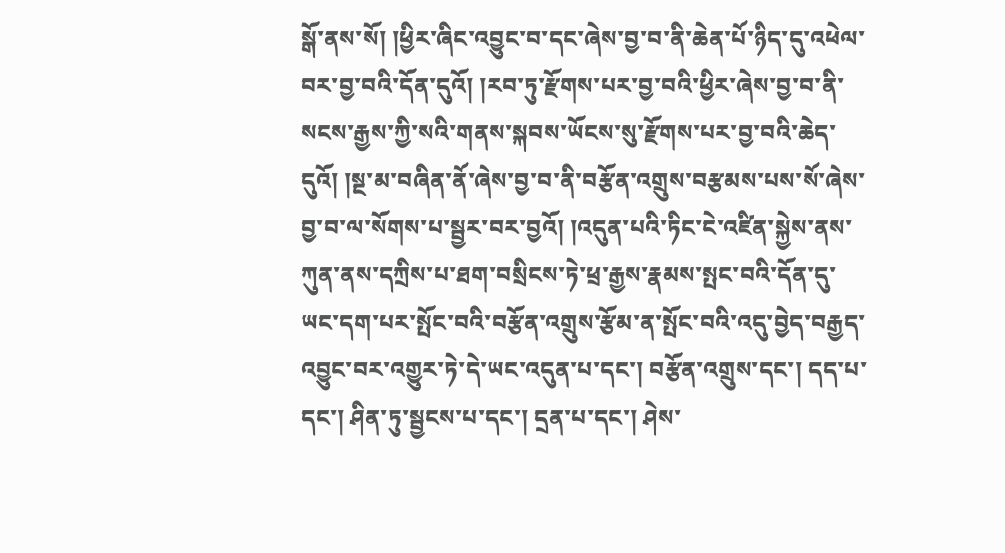སྒོ་ནས་སོ། །ཕྱིར་ཞིང་འབྱུང་བ་དང་ཞེས་བྱ་བ་ནི་ཆེན་པོ་ཉིད་དུ་འཕེལ་བར་བྱ་བའི་དོན་དུའོ། །རབ་ཏུ་རྫོགས་པར་བྱ་བའི་ཕྱིར་ཞེས་བྱ་བ་ནི་སངས་རྒྱས་ཀྱི་སའི་གནས་སྐབས་ཡོངས་སུ་རྫོགས་པར་བྱ་བའི་ཆེད་དུའོ། །སྔ་མ་བཞིན་ནོ་ཞེས་བྱ་བ་ནི་བརྩོན་འགྲུས་བརྩམས་པས་སོ་ཞེས་བྱ་བ་ལ་སོགས་པ་སྦྱར་བར་བྱའོ། །འདུན་པའི་ཏིང་ངེ་འཛིན་སྐྱེས་ནས་ཀུན་ནས་དཀྲིས་པ་ཐག་བསྲིངས་ཏེ་ཕྲ་རྒྱས་རྣམས་སྤང་བའི་དོན་དུ་ཡང་དག་པར་སྤོང་བའི་བརྩོན་འགྲུས་རྩོམ་ན་སྤོང་བའི་འདུ་བྱེད་བརྒྱད་འབྱུང་བར་འགྱུར་ཏེ་དེ་ཡང་འདུན་པ་དང་། བརྩོན་འགྲུས་དང་། དད་པ་དང་། ཤིན་ཏུ་སྦྱངས་པ་དང་། དྲན་པ་དང་། ཤེས་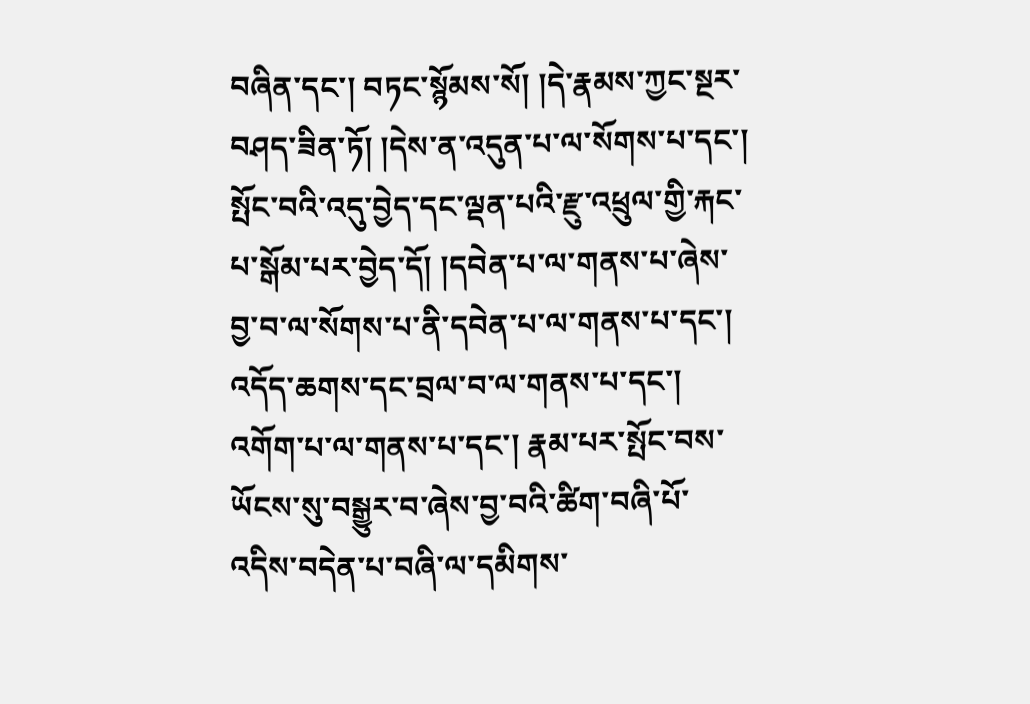བཞིན་དང་། བཏང་སྙོམས་སོ། །དེ་རྣམས་ཀྱང་སྔར་བཤད་ཟིན་ཏོ། །དེས་ན་འདུན་པ་ལ་སོགས་པ་དང་། སྤོང་བའི་འདུ་བྱེད་དང་ལྡན་པའི་རྫུ་འཕྲུལ་གྱི་རྐང་པ་སྒོམ་པར་བྱེད་དོ། །དབེན་པ་ལ་གནས་པ་ཞེས་བྱ་བ་ལ་སོགས་པ་ནི་དབེན་པ་ལ་གནས་པ་དང་། འདོད་ཆགས་དང་བྲལ་བ་ལ་གནས་པ་དང་། འགོག་པ་ལ་གནས་པ་དང་། རྣམ་པར་སྤོང་བས་ཡོངས་སུ་བསྒྱུར་བ་ཞེས་བྱ་བའི་ཚིག་བཞི་པོ་འདིས་བདེན་པ་བཞི་ལ་དམིགས་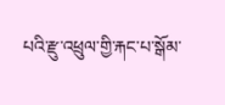པའི་རྫུ་འཕྲུལ་གྱི་རྐང་པ་སྒོམ་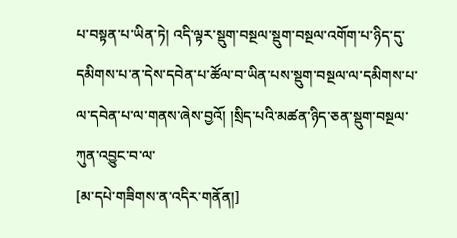པ་བསྟན་པ་ཡིན་ཏེ། འདི་ལྟར་སྡུག་བསྔལ་སྡུག་བསྔལ་འགོག་པ་ཉིད་དུ་དམིགས་པ་ན་དེས་དབེན་པ་ཚོལ་བ་ཡིན་པས་སྡུག་བསྔལ་ལ་དམིགས་པ་ལ་དབེན་པ་ལ་གནས་ཞེས་བྱའོ། །སྲིད་པའི་མཚན་ཉིད་ཅན་སྡུག་བསྔལ་ཀུན་འབྱུང་བ་ལ་
[མ་དཔེ་གཟིགས་ན་འདིར་གནོན།]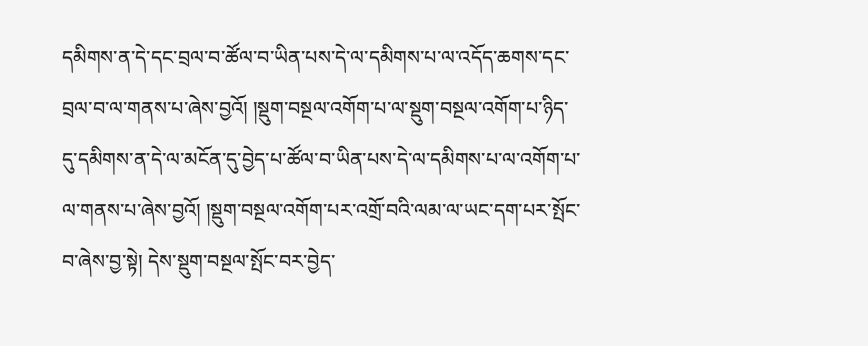དམིགས་ན་དེ་དང་བྲལ་བ་ཚོལ་བ་ཡིན་པས་དེ་ལ་དམིགས་པ་ལ་འདོད་ཆགས་དང་བྲལ་བ་ལ་གནས་པ་ཞེས་བྱའོ། །སྡུག་བསྔལ་འགོག་པ་ལ་སྡུག་བསྔལ་འགོག་པ་ཉིད་དུ་དམིགས་ན་དེ་ལ་མངོན་དུ་བྱེད་པ་ཚོལ་བ་ཡིན་པས་དེ་ལ་དམིགས་པ་ལ་འགོག་པ་ལ་གནས་པ་ཞེས་བྱའོ། །སྡུག་བསྔལ་འགོག་པར་འགྲོ་བའི་ལམ་ལ་ཡང་དག་པར་སྤོང་བ་ཞེས་བྱ་སྟེ། དེས་སྡུག་བསྔལ་སྤོང་བར་བྱེད་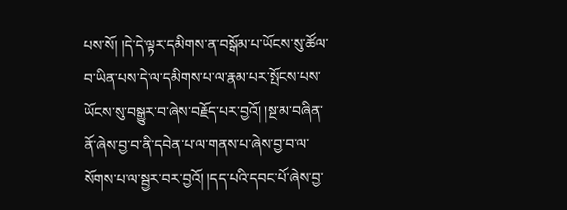པས་སོ། །དེ་དེ་ལྟར་དམིགས་ན་བསྒོམ་པ་ཡོངས་སུ་ཚོལ་བ་ཡིན་པས་དེ་ལ་དམིགས་པ་ལ་རྣམ་པར་སྤོངས་པས་ཡོངས་སུ་བསྒྱུར་བ་ཞེས་བརྗོད་པར་བྱའོ། །སྔ་མ་བཞིན་ནོ་ཞེས་བྱ་བ་ནི་དབེན་པ་ལ་གནས་པ་ཞེས་བྱ་བ་ལ་སོགས་པ་ལ་སྦྱར་བར་བྱའོ། །དད་པའི་དབང་པོ་ཞེས་བྱ་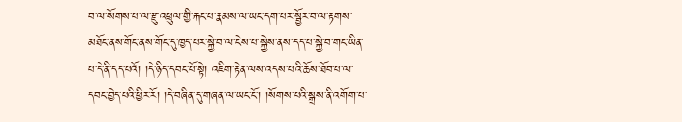བ་ལ་སོགས་པ་ལ་རྫུ་འཕྲུལ་གྱི་རྐང་པ་རྣམས་ལ་ཡང་དག་པར་སྦྱོར་བ་ལ་རྟགས་མཐོང་ནས་གོང་ནས་གོང་དུ་ཁྱད་པར་སྐྱེ་བ་ལ་ངེས་པ་སྐྱེས་ནས་དད་པ་སྐྱེ་བ་གང་ཡིན་པ་དེ་ནི་དད་པའོ། །དེ་ཉིད་དབང་པོ་སྟེ། འཇིག་རྟེན་ལས་འདས་པའི་ཆོས་ཐོབ་པ་ལ་དབང་བྱེད་པའི་ཕྱིར་རོ། །དེ་བཞིན་དུ་གཞན་ལ་ཡང་ངོ་། །སོགས་པའི་སྒྲས་ནི་འགོག་པ་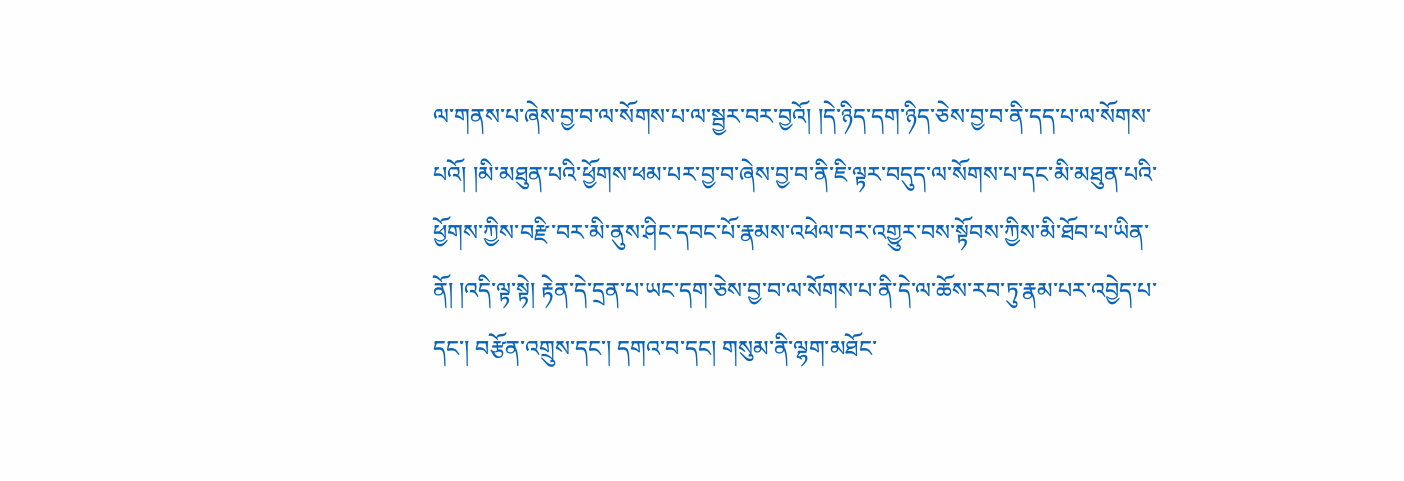ལ་གནས་པ་ཞེས་བྱ་བ་ལ་སོགས་པ་ལ་སྦྱར་བར་བྱའོ། །དེ་ཉིད་དག་ཉིད་ཅེས་བྱ་བ་ནི་དད་པ་ལ་སོགས་པའོ། །མི་མཐུན་པའི་ཕྱོགས་ཕམ་པར་བྱ་བ་ཞེས་བྱ་བ་ནི་ཇི་ལྟར་བདུད་ལ་སོགས་པ་དང་མི་མཐུན་པའི་ཕྱོགས་ཀྱིས་བརྫི་བར་མི་ནུས་ཤིང་དབང་པོ་རྣམས་འཕེལ་བར་འགྱུར་བས་སྟོབས་ཀྱིས་མི་ཐོབ་པ་ཡིན་ནོ། །འདི་ལྟ་སྟེ། རྟེན་དེ་དྲན་པ་ཡང་དག་ཅེས་བྱ་བ་ལ་སོགས་པ་ནི་དེ་ལ་ཆོས་རབ་ཏུ་རྣམ་པར་འབྱེད་པ་དང་། བརྩོན་འགྲུས་དང་། དགའ་བ་དང། གསུམ་ནི་ལྷག་མཐོང་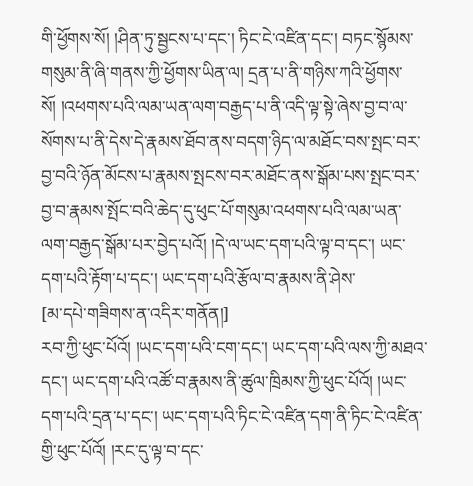གི་ཕྱོགས་སོ། །ཤིན་ཏུ་སྦྱངས་པ་དང་། ཏིང་ངེ་འཛིན་དང་། བཏང་སྙོམས་གསུམ་ནི་ཞི་གནས་ཀྱི་ཕྱོགས་ཡིན་ལ། དྲན་པ་ནི་གཉིས་ཀའི་ཕྱོགས་སོ། །འཕགས་པའི་ལམ་ཡན་ལག་བརྒྱད་པ་ནི་འདི་ལྟ་སྟེ་ཞེས་བྱ་བ་ལ་སོགས་པ་ནི་དེས་དེ་རྣམས་ཐོབ་ནས་བདག་ཉིད་ལ་མཐོང་བས་སྤང་བར་བྱ་བའི་ཉོན་མོངས་པ་རྣམས་སྤངས་བར་མཐོང་ནས་སྒོམ་པས་སྤང་བར་བྱ་བ་རྣམས་སྤོང་བའི་ཆེད་དུ་ཕུང་པོ་གསུམ་འཕགས་པའི་ལམ་ཡན་ལག་བརྒྱད་སྒོམ་པར་བྱེད་པའོ། །དེ་ལ་ཡང་དག་པའི་ལྟ་བ་དང་། ཡང་དག་པའི་རྟོག་པ་དང་། ཡང་དག་པའི་རྩོལ་བ་རྣམས་ནི་ཤེས་
[མ་དཔེ་གཟིགས་ན་འདིར་གནོན།]
རབ་ཀྱི་ཕུང་པོའོ། །ཡང་དག་པའི་ངག་དང་། ཡང་དག་པའི་ལས་ཀྱི་མཐའ་དང་། ཡང་དག་པའི་འཚོ་བ་རྣམས་ནི་ཚུལ་ཁྲིམས་ཀྱི་ཕུང་པོའོ། །ཡང་དག་པའི་དྲན་པ་དང་། ཡང་དག་པའི་ཏིང་ངེ་འཛིན་དག་ནི་ཏིང་ངེ་འཛིན་གྱི་ཕུང་པོའོ། །རང་དུ་ལྟ་བ་དང་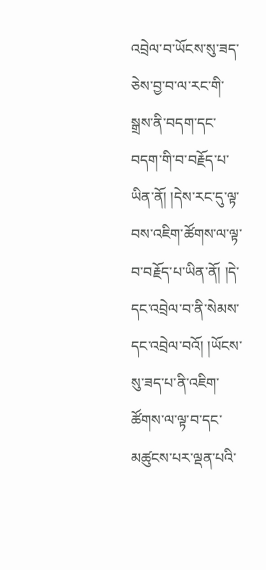འབྲེལ་བ་ཡོངས་སུ་ཟད་ཅེས་བྱ་བ་ལ་རང་གི་སྒྲས་ནི་བདག་དང་བདག་གི་བ་བརྗོད་པ་ཡིན་ནོ། །དེས་རང་དུ་ལྟ་བས་འཇིག་ཚོགས་ལ་ལྟ་བ་བརྗོད་པ་ཡིན་ནོ། །དེ་དང་འབྲེལ་བ་ནི་སེམས་དང་འབྲེལ་བའོ། །ཡོངས་སུ་ཟད་པ་ནི་འཇིག་ཚོགས་ལ་ལྟ་བ་དང་མཚུངས་པར་ལྡན་པའི་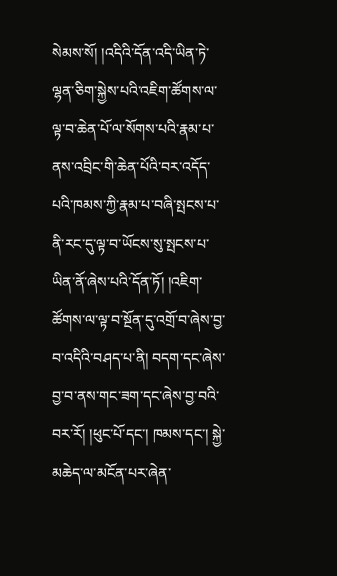སེམས་སོ། །འདིའི་དོན་འདི་ཡིན་ཏེ་ལྷན་ཅིག་སྐྱེས་པའི་འཇིག་ཚོགས་ལ་ལྟ་བ་ཆེན་པོ་ལ་སོགས་པའི་རྣམ་པ་ནས་འབྲིང་གི་ཆེན་པོའི་བར་འདོད་པའི་ཁམས་ཀྱི་རྣམ་པ་བཞི་སྤངས་པ་ནི་རང་དུ་ལྟ་བ་ཡོངས་སུ་སྤངས་པ་ཡིན་ནོ་ཞེས་པའི་དོན་ཏོ། །འཇིག་ཚོགས་ལ་ལྟ་བ་སྔོན་དུ་འགྲོ་བ་ཞེས་བྱ་བ་འདིའི་བཤད་པ་ནི། བདག་དང་ཞེས་བྱ་བ་ནས་གང་ཟག་དང་ཞེས་བྱ་བའི་བར་རོ། །ཕུང་པོ་དང་། ཁམས་དང་། སྐྱེ་མཆེད་ལ་མངོན་པར་ཞེན་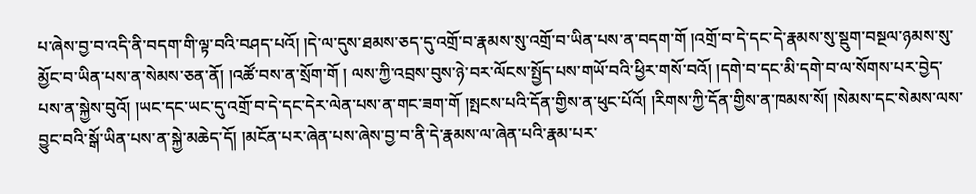པ་ཞེས་བྱ་བ་འདི་ནི་བདག་གི་ལྟ་བའི་བཤད་པའོ། །དེ་ལ་དུས་ཐམས་ཅད་དུ་འགྲོ་བ་རྣམས་སུ་འགྲོ་བ་ཡིན་པས་ན་བདག་གོ །འགྲོ་བ་དེ་དང་དེ་རྣམས་སུ་སྡུག་བསྔལ་ཉམས་སུ་མྱོང་བ་ཡིན་པས་ན་སེམས་ཅན་ནོ། །འཚོ་བས་ན་སྲོག་གོ ། ལས་ཀྱི་འབྲས་བུས་ཉེ་བར་ལོངས་སྤྱོད་པས་གཡོ་བའི་ཕྱིར་གསོ་བའོ། །དགེ་བ་དང་མི་དགེ་བ་ལ་སོགས་པར་བྱེད་པས་ན་སྐྱེས་བུའོ། །ཡང་དང་ཡང་དུ་འགྲོ་བ་དེ་དང་དེར་ལེན་པས་ན་གང་ཟག་གོ །སྤངས་པའི་དོན་གྱིས་ན་ཕུང་པོའོ། །རིགས་ཀྱི་དོན་གྱིས་ན་ཁམས་སོ། །སེམས་དང་སེམས་ལས་བྱུང་བའི་སྒོ་ཡིན་པས་ན་སྐྱེ་མཆེད་དོ། །མངོན་པར་ཞེན་པས་ཞེས་བྱ་བ་ནི་དེ་རྣམས་ལ་ཞེན་པའི་རྣམ་པར་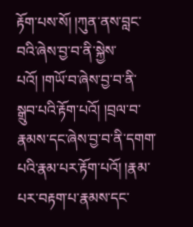རྟོག་པས་སོ། །ཀུན་ནས་བླང་བའི་ཞེས་བྱ་བ་ནི་སྐྱེས་པའོ། །གཡོ་བ་ཞེས་བྱ་བ་ནི་སྒྲུབ་པའི་རྟོག་པའོ། །བྲལ་བ་རྣམས་དང་ཞེས་བྱ་བ་ནི་དགག་པའི་རྣམ་པར་རྟོག་པའོ། །རྣམ་པར་བརྟག་པ་རྣམས་དང་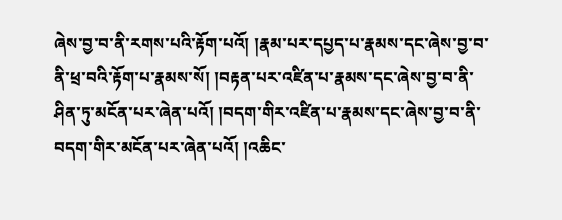ཞེས་བྱ་བ་ནི་རགས་པའི་རྟོག་པའོ། །རྣམ་པར་དཔྱད་པ་རྣམས་དང་ཞེས་བྱ་བ་ནི་ཕྲ་བའི་རྟོག་པ་རྣམས་སོ། །བརྟན་པར་འཛིན་པ་རྣམས་དང་ཞེས་བྱ་བ་ནི་ཤིན་ཏུ་མངོན་པར་ཞེན་པའོ། །བདག་གིར་འཛིན་པ་རྣམས་དང་ཞེས་བྱ་བ་ནི་བདག་གིར་མངོན་པར་ཞེན་པའོ། །འཆིང་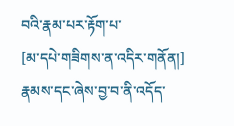བའི་རྣམ་པར་རྟོག་པ་
[མ་དཔེ་གཟིགས་ན་འདིར་གནོན།]
རྣམས་དང་ཞེས་བྱ་བ་ནི་འདོད་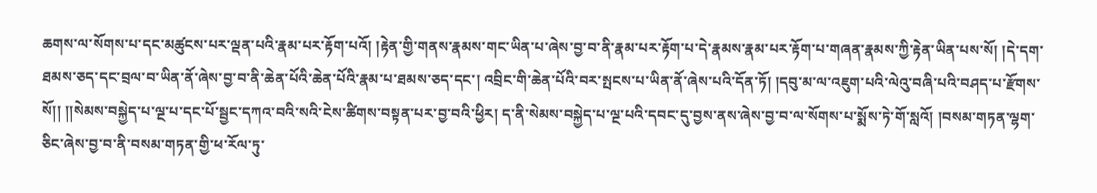ཆགས་ལ་སོགས་པ་དང་མཚུངས་པར་ལྡན་པའི་རྣམ་པར་རྟོག་པའོ། །རྟེན་གྱི་གནས་རྣམས་གང་ཡིན་པ་ཞེས་བྱ་བ་ནི་རྣམ་པར་རྟོག་པ་དེ་རྣམས་རྣམ་པར་རྟོག་པ་གཞན་རྣམས་ཀྱི་རྟེན་ཡིན་པས་སོ། །དེ་དག་ཐམས་ཅད་དང་བྲལ་བ་ཡིན་ནོ་ཞེས་བྱ་བ་ནི་ཆེན་པོའི་ཆེན་པོའི་རྣམ་པ་ཐམས་ཅད་དང་། འབྲིང་གི་ཆེན་པོའི་བར་སྤངས་པ་ཡིན་ནོ་ཞེས་པའི་དོན་ཏོ། །དབུ་མ་ལ་འཇུག་པའི་ལེའུ་བཞི་པའི་བཤད་པ་རྫོགས་སོ།། །།སེམས་བསྐྱེད་པ་ལྔ་པ་དང་པོ་སྦྱང་དཀའ་བའི་སའི་ངེས་ཚིགས་བསྟན་པར་བྱ་བའི་ཕྱིར། ད་ནི་སེམས་བསྐྱེད་པ་ལྔ་པའི་དབང་དུ་བྱས་ནས་ཞེས་བྱ་བ་ལ་སོགས་པ་སྨོས་ཏེ་གོ་སླའོ། །བསམ་གཏན་ལྷག་ཅིང་ཞེས་བྱ་བ་ནི་བསམ་གཏན་གྱི་ཕ་རོལ་ཏུ་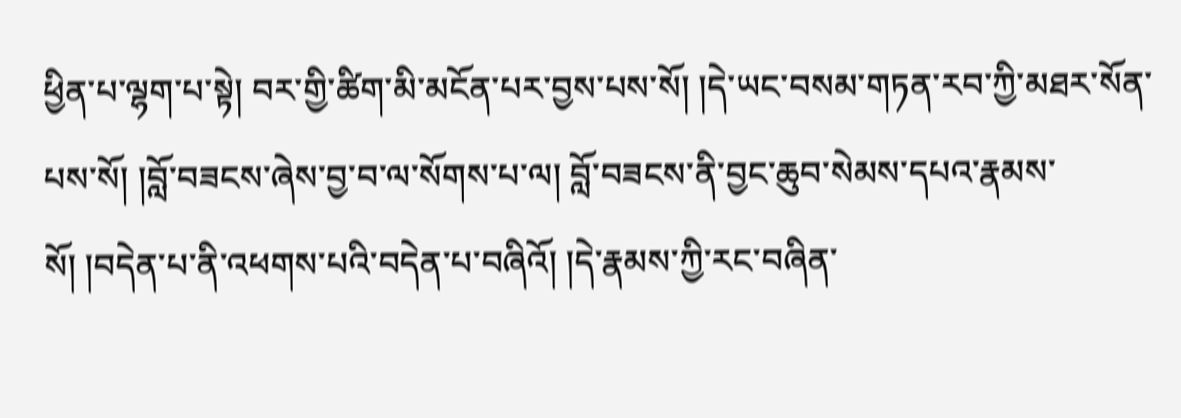ཕྱིན་པ་ལྷག་པ་སྟེ། བར་གྱི་ཚིག་མི་མངོན་པར་བྱས་པས་སོ། །དེ་ཡང་བསམ་གཏན་རབ་ཀྱི་མཐར་སོན་པས་སོ། །བློ་བཟངས་ཞེས་བྱ་བ་ལ་སོགས་པ་ལ། བློ་བཟངས་ནི་བྱང་ཆུབ་སེམས་དཔའ་རྣམས་སོ། །བདེན་པ་ནི་འཕགས་པའི་བདེན་པ་བཞིའོ། །དེ་རྣམས་ཀྱི་རང་བཞིན་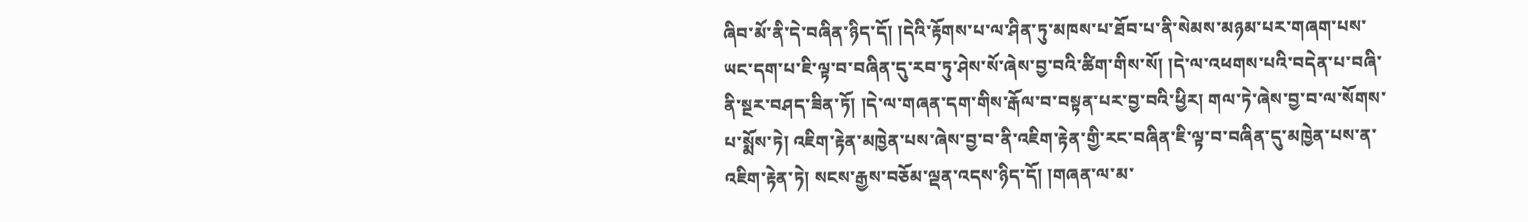ཞིབ་མོ་ནི་དེ་བཞིན་ཉིད་དོ། །དེའི་རྟོགས་པ་ལ་ཤིན་ཏུ་མཁས་པ་ཐོབ་པ་ནི་སེམས་མཉམ་པར་གཞག་པས་ཡང་དག་པ་ཇི་ལྟ་བ་བཞིན་དུ་རབ་ཏུ་ཤེས་སོ་ཞེས་བྱ་བའི་ཚིག་གིས་སོ། །དེ་ལ་འཕགས་པའི་བདེན་པ་བཞི་ནི་སྔར་བཤད་ཟིན་ཏོ། །དེ་ལ་གཞན་དག་གིས་རྒོལ་བ་བསྟན་པར་བྱ་བའི་ཕྱིར། གལ་ཏེ་ཞེས་བྱ་བ་ལ་སོགས་པ་སྨོས་ཏེ། འཇིག་རྟེན་མཁྱེན་པས་ཞེས་བྱ་བ་ནི་འཇིག་རྟེན་གྱི་རང་བཞིན་ཇི་ལྟ་བ་བཞིན་དུ་མཁྱེན་པས་ན་འཇིག་རྟེན་ཏེ། སངས་རྒྱས་བཅོམ་ལྡན་འདས་ཉིད་དོ། །གཞན་ལ་མ་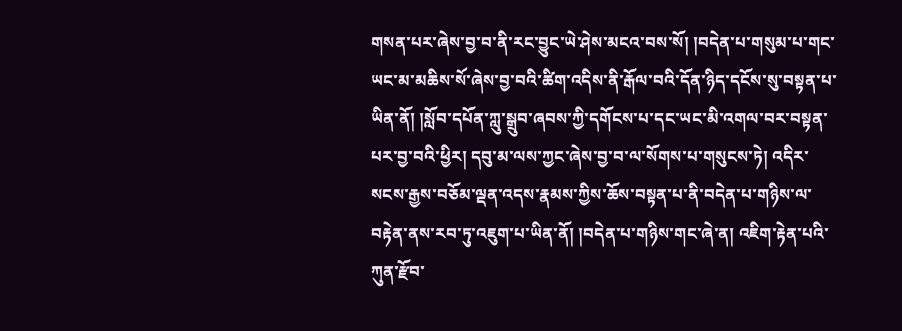གསན་པར་ཞེས་བྱ་བ་ནི་རང་བྱུང་ཡེ་ཤེས་མངའ་བས་སོ། །བདེན་པ་གསུམ་པ་གང་ཡང་མ་མཆིས་སོ་ཞེས་བྱ་བའི་ཚིག་འདིས་ནི་རྒོལ་བའི་དོན་ཉིད་དངོས་སུ་བསྟན་པ་ཡིན་ནོ། །སློབ་དཔོན་ཀླུ་སྒྲུབ་ཞབས་ཀྱི་དགོངས་པ་དང་ཡང་མི་འགལ་བར་བསྟན་པར་བྱ་བའི་ཕྱིར། དབུ་མ་ལས་ཀྱང་ཞེས་བྱ་བ་ལ་སོགས་པ་གསུངས་ཏེ། འདིར་སངས་རྒྱས་བཅོམ་ལྡན་འདས་རྣམས་ཀྱིས་ཆོས་བསྟན་པ་ནི་བདེན་པ་གཉིས་ལ་བརྟེན་ནས་རབ་ཏུ་འཇུག་པ་ཡིན་ནོ། །བདེན་པ་གཉིས་གང་ཞེ་ན། འཇིག་རྟེན་པའི་ཀུན་རྫོབ་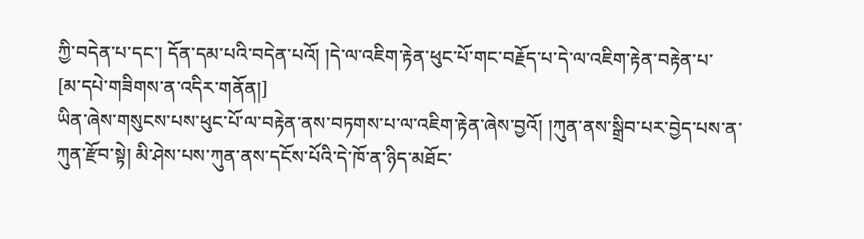ཀྱི་བདེན་པ་དང་། དོན་དམ་པའི་བདེན་པའོ། །དེ་ལ་འཇིག་རྟེན་ཕུང་པོ་གང་བརྗོད་པ་དེ་ལ་འཇིག་རྟེན་བརྟེན་པ་
[མ་དཔེ་གཟིགས་ན་འདིར་གནོན།]
ཡིན་ཞེས་གསུངས་པས་ཕུང་པོ་ལ་བརྟེན་ནས་བཏགས་པ་ལ་འཇིག་རྟེན་ཞེས་བྱའོ། །ཀུན་ནས་སྒྲིབ་པར་བྱེད་པས་ན་ཀུན་རྫོབ་སྟེ། མི་ཤེས་པས་ཀུན་ནས་དངོས་པོའི་དེ་ཁོ་ན་ཉིད་མཐོང་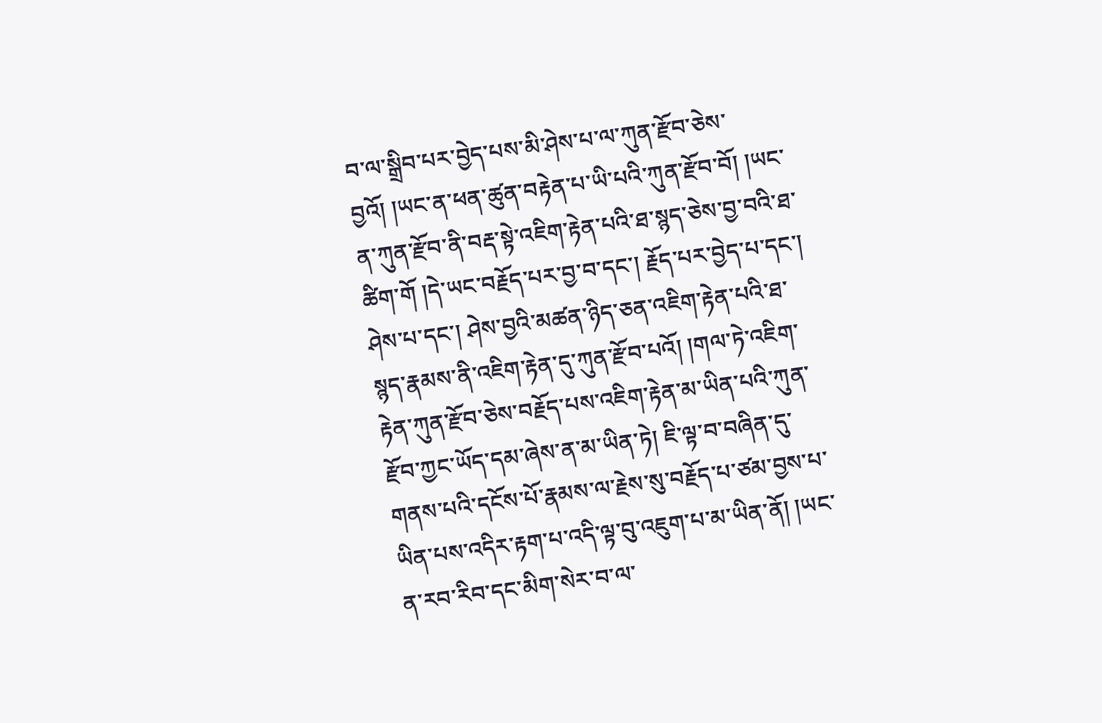བ་ལ་སྒྲིབ་པར་བྱེད་པས་མི་ཤེས་པ་ལ་ཀུན་རྫོབ་ཅེས་བྱའོ། །ཡང་ན་ཕན་ཚུན་བརྟེན་པ་ཡི་པའི་ཀུན་རྫོབ་བོ། །ཡང་ན་ཀུན་རྫོབ་ནི་བརྡ་སྟེ་འཇིག་རྟེན་པའི་ཐ་སྙད་ཅེས་བྱ་བའི་ཐ་ཚིག་གོ །དེ་ཡང་བརྗོད་པར་བྱ་བ་དང་། རྗོད་པར་བྱེད་པ་དང་། ཤེས་པ་དང་། ཤེས་བྱའི་མཚན་ཉིད་ཅན་འཇིག་རྟེན་པའི་ཐ་སྙད་རྣམས་ནི་འཇིག་རྟེན་དུ་ཀུན་རྫོབ་པའོ། །གལ་ཏེ་འཇིག་རྟེན་ཀུན་རྫོབ་ཅེས་བརྗོད་པས་འཇིག་རྟེན་མ་ཡིན་པའི་ཀུན་རྫོབ་ཀྱང་ཡོད་དམ་ཞེས་ན་མ་ཡིན་ཏེ། ཇི་ལྟ་བ་བཞིན་དུ་གནས་པའི་དངོས་པོ་རྣམས་ལ་རྗེས་སུ་བརྗོད་པ་ཙམ་བྱས་པ་ཡིན་པས་འདིར་རྟག་པ་འདི་ལྟ་བུ་འཇུག་པ་མ་ཡིན་ནོ། །ཡང་ན་རབ་རིབ་དང་མིག་སེར་བ་ལ་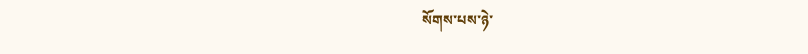སོགས་པས་ཉེ་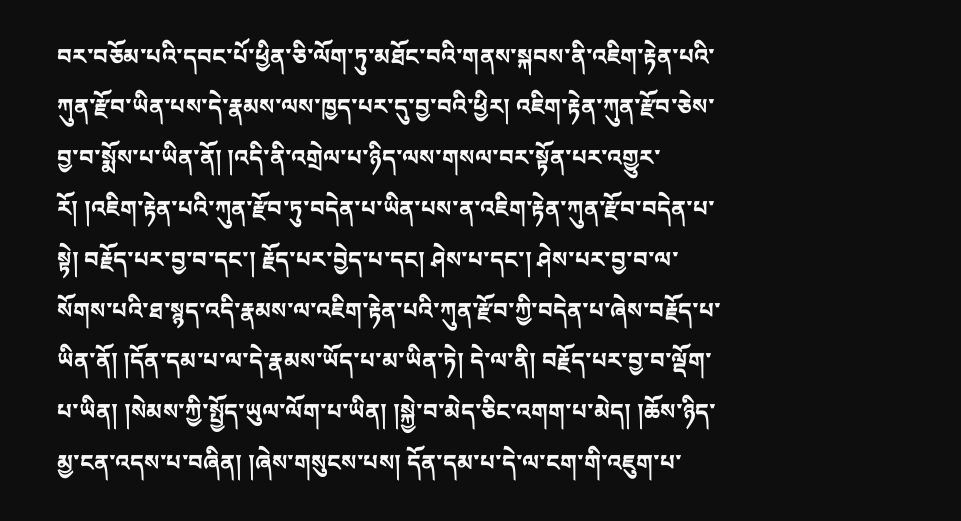བར་བཅོམ་པའི་དབང་པོ་ཕྱིན་ཅི་ལོག་ཏུ་མཐོང་བའི་གནས་སྐབས་ནི་འཇིག་རྟེན་པའི་ཀུན་རྫོབ་ཡིན་པས་དེ་རྣམས་ལས་ཁྱད་པར་དུ་བྱ་བའི་ཕྱིར། འཇིག་རྟེན་ཀུན་རྫོབ་ཅེས་བྱ་བ་སྨོས་པ་ཡིན་ནོ། །འདི་ནི་འགྲེལ་པ་ཉིད་ལས་གསལ་བར་སྟོན་པར་འགྱུར་རོ། །འཇིག་རྟེན་པའི་ཀུན་རྫོབ་ཏུ་བདེན་པ་ཡིན་པས་ན་འཇིག་རྟེན་ཀུན་རྫོབ་བདེན་པ་སྟེ། བརྗོད་པར་བྱ་བ་དང་། རྗོད་པར་བྱེད་པ་དང། ཤེས་པ་དང་། ཤེས་པར་བྱ་བ་ལ་སོགས་པའི་ཐ་སྙད་འདི་རྣམས་ལ་འཇིག་རྟེན་པའི་ཀུན་རྫོབ་ཀྱི་བདེན་པ་ཞེས་བརྗོད་པ་ཡིན་ནོ། །དོན་དམ་པ་ལ་དེ་རྣམས་ཡོད་པ་མ་ཡིན་ཏེ། དེ་ལ་ནི། བརྗོད་པར་བྱ་བ་ལྡོག་པ་ཡིན། །སེམས་ཀྱི་སྤྱོད་ཡུལ་ལོག་པ་ཡིན། །སྐྱེ་བ་མེད་ཅིང་འགག་པ་མེད། །ཆོས་ཉིད་མྱ་ངན་འདས་པ་བཞིན། །ཞེས་གསུངས་པས། དོན་དམ་པ་དེ་ལ་ངག་གི་འཇུག་པ་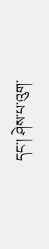དང་། ཤེས་པ་འུག་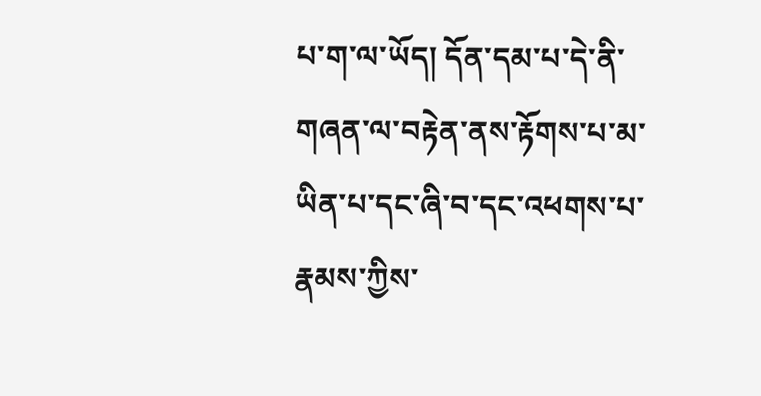པ་ག་ལ་ཡོད། དོན་དམ་པ་དེ་ནི་གཞན་ལ་བརྟེན་ནས་རྟོགས་པ་མ་ཡིན་པ་དང་ཞི་བ་དང་འཕགས་པ་རྣམས་ཀྱིས་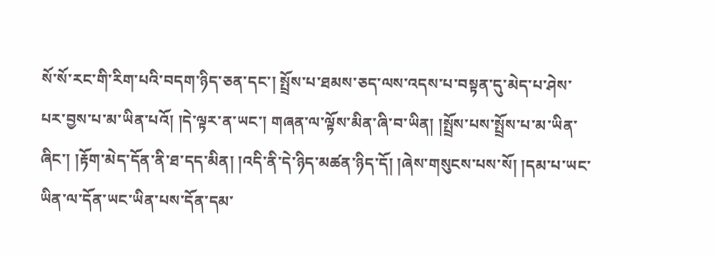སོ་སོ་རང་གི་རིག་པའི་བདག་ཉིད་ཅན་དང་། སྤྲོས་པ་ཐམས་ཅད་ལས་འདས་པ་བསྟན་དུ་མེད་པ་ཤེས་པར་བྱས་པ་མ་ཡིན་པའོ། །དེ་ལྟར་ན་ཡང་། གཞན་ལ་ལྟོས་མིན་ཞི་བ་ཡིན། །སྤྲོས་པས་སྤྲོས་པ་མ་ཡིན་ཞིང་། །རྟོག་མེད་དོན་ནི་ཐ་དད་མིན། །འདི་ནི་དེ་ཉིད་མཚན་ཉིད་དོ། །ཞེས་གསུངས་པས་སོ། །དམ་པ་ཡང་ཡིན་ལ་དོན་ཡང་ཡིན་པས་དོན་དམ་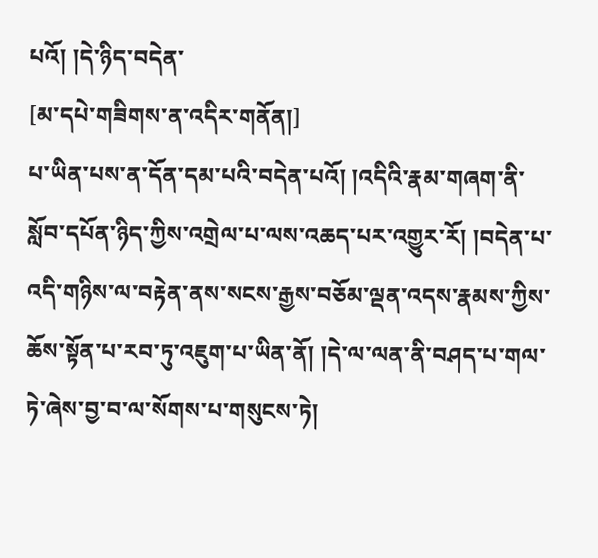པའོ། །དེ་ཉིད་བདེན་
[མ་དཔེ་གཟིགས་ན་འདིར་གནོན།]
པ་ཡིན་པས་ན་དོན་དམ་པའི་བདེན་པའོ། །འདིའི་རྣམ་གཞག་ནི་སློབ་དཔོན་ཉིད་ཀྱིས་འགྲེལ་པ་ལས་འཆད་པར་འགྱུར་རོ། །བདེན་པ་འདི་གཉིས་ལ་བརྟེན་ནས་སངས་རྒྱས་བཅོམ་ལྡན་འདས་རྣམས་ཀྱིས་ཆོས་སྟོན་པ་རབ་ཏུ་འཇུག་པ་ཡིན་ནོ། །དེ་ལ་ལན་ནི་བཤད་པ་གལ་ཏེ་ཞེས་བྱ་བ་ལ་སོགས་པ་གསུངས་ཏེ།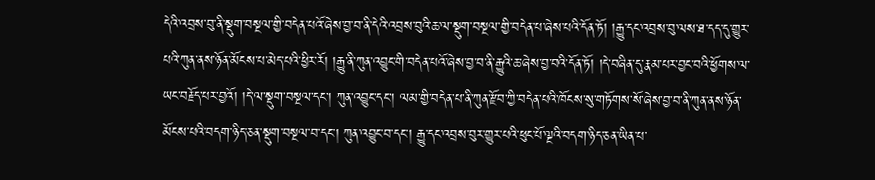དེའི་འབྲས་བུ་ནི་སྡུག་བསྔལ་གྱི་བདེན་པའོ་ཞེས་བྱ་བ་ནི་དེའི་འབྲས་བུའི་ཆ་ལ་སྡུག་བསྔལ་གྱི་བདེན་པ་ཞེས་པའི་དོན་ཏོ། །རྒྱུ་དང་འབྲས་བུ་ལས་ཐ་དད་དུ་གྱུར་པའི་ཀུན་ནས་ཉོན་མོངས་པ་མེད་པའི་ཕྱིར་རོ། །རྒྱུ་ནི་ཀུན་འབྱུང་གི་བདེན་པའོ་ཞེས་བྱ་བ་ནི་རྒྱུའི་ཆ་ཞེས་བྱ་བའི་དོན་ཏོ། །དེ་བཞིན་དུ་རྣམ་པར་བྱང་བའི་ཕྱོགས་ལ་ཡང་བརྗོད་པར་བྱའོ། །དེ་ལ་སྡུག་བསྔལ་དང་། ཀུན་འབྱུང་དང་། ལམ་གྱི་བདེན་པ་ནི་ཀུན་རྫོབ་ཀྱི་བདེན་པའི་ཁོངས་སུ་གཏོགས་སོ་ཞེས་བྱ་བ་ནི་ཀུན་ནས་ཉོན་མོངས་པའི་བདག་ཉིད་ཅན་སྡུག་བསྔལ་བ་དང་། ཀུན་འབྱུང་བ་དང་། རྒྱུ་དང་འབྲས་བུར་གྱུར་པའི་ཕུང་པོ་ལྔའི་བདག་ཉིད་ཅན་ཡིན་པ་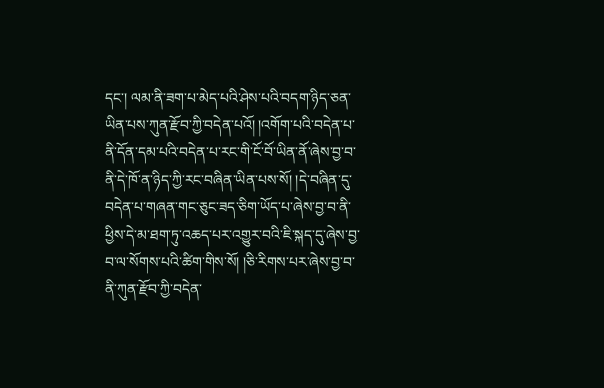དང་། ལམ་ནི་ཟག་པ་མེད་པའི་ཤེས་པའི་བདག་ཉིད་ཅན་ཡིན་པས་ཀུན་རྫོབ་ཀྱི་བདེན་པའོ། །འགོག་པའི་བདེན་པ་ནི་དོན་དམ་པའི་བདེན་པ་རང་གི་ངོ་བོ་ཡིན་ནོ་ཞེས་བྱ་བ་ནི་དེ་ཁོ་ན་ཉིད་ཀྱི་རང་བཞིན་ཡིན་པས་སོ། །དེ་བཞིན་དུ་བདེན་པ་གཞན་གང་ཅུང་ཟད་ཅིག་ཡོད་པ་ཞེས་བྱ་བ་ནི་ཕྱིས་དེ་མ་ཐག་ཏུ་འཆད་པར་འགྱུར་བའི་ཇི་སྐད་དུ་ཞེས་བྱ་བ་ལ་སོགས་པའི་ཚིག་གིས་སོ། །ཅི་རིགས་པར་ཞེས་བྱ་བ་ནི་ཀུན་རྫོབ་ཀྱི་བདེན་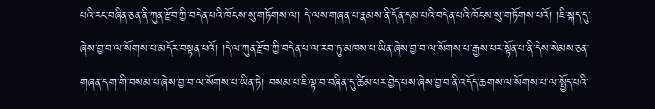པའི་རང་བཞིན་ཅན་ནི་ཀུན་རྫོབ་ཀྱི་བདེན་པའི་ཁོངས་སུ་གཏོགས་ལ། དེ་ལས་གཞན་པ་རྣམས་ནི་དོན་དམ་པའི་བདེན་པའི་ཁོངས་སུ་གཏོགས་པའོ། །ཇི་སྐད་དུ་ཞེས་བྱ་བ་ལ་སོགས་པ་མདོར་བསྟན་པའོ། །དེ་ལ་ཀུན་རྫོབ་ཀྱི་བདེན་པ་ལ་རབ་ཏུ་མཁས་པ་ཡིན་ཞེས་བྱ་བ་ལ་སོགས་པ་རྒྱས་པར་སྟོན་པ་ནི་དེས་སེམས་ཅན་གཞན་དག་གི་བསམ་པ་ཞེས་བྱ་བ་ལ་སོགས་པ་ཡིན་ཏེ། བསམ་པ་ཇི་ལྟ་བ་བཞིན་དུ་ཚིམ་པར་བྱེད་པས་ཞེས་བྱ་བ་ནི་འདོད་ཆགས་ལ་སོགས་པ་ལ་སྤྱོད་པའི་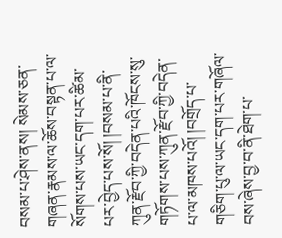བསམ་པ་ཤེས་ནས། སེམས་ཅན་གཞན་རྣམས་ལ་ཆོས་བསྟན་པ་ལ་སོགས་པས་ཡང་དག་པར་ཚིམ་པར་བྱེད་པས་སོ། །བསམ་པ་ནི་ཀུན་རྫོབ་ཀྱི་བདེན་པའི་ཁོངས་སུ་གཏོགས་པས་ཀུན་རྫོབ་ཀྱི་བདེན་པ་ལ་མཁས་པའོ། །བགྲོད་པ་གཅིག་པུ་ལ་ཡང་དག་པར་གཞོལ་བས་ཞེས་བྱ་བ་ནི་ཐེག་པ་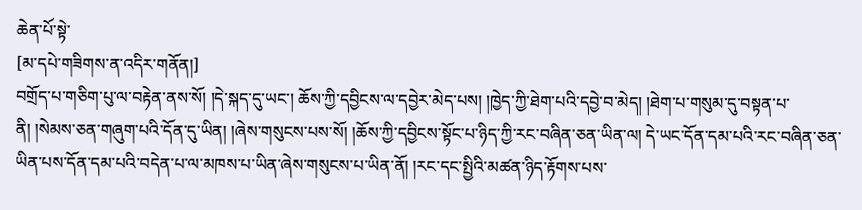ཆེན་པོ་སྟེ་
[མ་དཔེ་གཟིགས་ན་འདིར་གནོན།]
བགྲོད་པ་གཅིག་པུ་ལ་བརྟེན་ནས་སོ། །དེ་སྐད་དུ་ཡང་། ཆོས་ཀྱི་དབྱིངས་ལ་དབྱེར་མེད་པས། །ཁྱེད་ཀྱི་ཐེག་པའི་དབྱེ་བ་མེད། །ཐེག་པ་གསུམ་དུ་བསྟན་པ་ནི། །སེམས་ཅན་གཞུག་པའི་དོན་དུ་ཡིན། །ཞེས་གསུངས་པས་སོ། །ཆོས་ཀྱི་དབྱིངས་སྟོང་པ་ཉིད་ཀྱི་རང་བཞིན་ཅན་ཡིན་ལ། དེ་ཡང་དོན་དམ་པའི་རང་བཞིན་ཅན་ཡིན་པས་དོན་དམ་པའི་བདེན་པ་ལ་མཁས་པ་ཡིན་ཞེས་གསུངས་པ་ཡིན་ནོ། །རང་དང་སྤྱིའི་མཚན་ཉིད་རྟོགས་པས་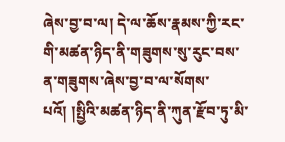ཞེས་བྱ་བ་ལ། དེ་ལ་ཆོས་རྣམས་ཀྱི་རང་གི་མཚན་ཉིད་ནི་གཟུགས་སུ་རུང་བས་ན་གཟུགས་ཞེས་བྱ་བ་ལ་སོགས་པའོ། །སྤྱིའི་མཚན་ཉིད་ནི་ཀུན་རྫོབ་ཏུ་མི་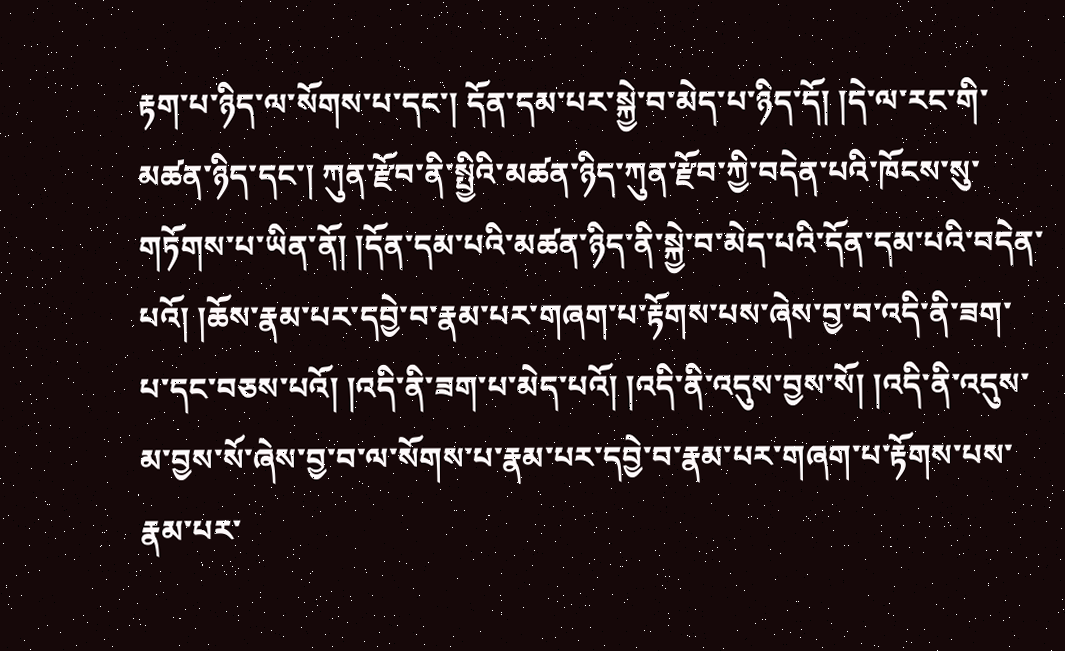རྟག་པ་ཉིད་ལ་སོགས་པ་དང་། དོན་དམ་པར་སྐྱེ་བ་མེད་པ་ཉིད་དོ། །དེ་ལ་རང་གི་མཚན་ཉིད་དང་། ཀུན་རྫོབ་ནི་སྤྱིའི་མཚན་ཉིད་ཀུན་རྫོབ་ཀྱི་བདེན་པའི་ཁོངས་སུ་གཏོགས་པ་ཡིན་ནོ། །དོན་དམ་པའི་མཚན་ཉིད་ནི་སྐྱེ་བ་མེད་པའི་དོན་དམ་པའི་བདེན་པའོ། །ཆོས་རྣམ་པར་དབྱེ་བ་རྣམ་པར་གཞག་པ་རྟོགས་པས་ཞེས་བྱ་བ་འདི་ནི་ཟག་པ་དང་བཅས་པའོ། །འདི་ནི་ཟག་པ་མེད་པའོ། །འདི་ནི་འདུས་བྱས་སོ། །འདི་ནི་འདུས་མ་བྱས་སོ་ཞེས་བྱ་བ་ལ་སོགས་པ་རྣམ་པར་དབྱེ་བ་རྣམ་པར་གཞག་པ་རྟོགས་པས་རྣམ་པར་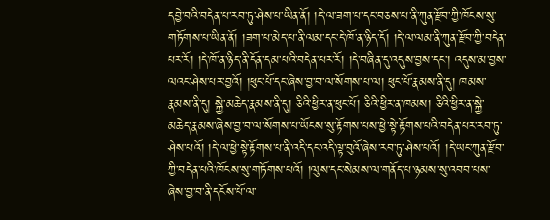དབྱེ་བའི་བདེན་པ་རབ་ཏུ་ཤེས་པ་ཡིན་ནོ། །དེ་ལ་ཟག་པ་དང་བཅས་པ་ནི་ཀུན་རྫོབ་ཀྱི་ཁོངས་སུ་གཏོགས་པ་ཡིན་ནོ། །ཟག་པ་མེད་པ་ནི་ལམ་དང་དེ་ཁོ་ན་ཉིད་དོ། །དེ་ལ་ལམ་ནི་ཀུན་རྫོབ་ཀྱི་བདེན་པར་རོ། །དེ་ཁོ་ན་ཉིད་ནི་དོན་དམ་པའི་བདེན་པར་རོ། །དེ་བཞིན་དུ་འདུས་བྱས་དང་། འདུས་མ་བྱས་ལའང་ཤེས་པར་བྱའོ། །ཕུང་པོ་དང་ཞེས་བྱ་བ་ལ་སོགས་པ་ལ། ཕུང་པོ་རྣམས་ནི་དུ། ཁམས་རྣམས་ནི་དུ། སྐྱེ་མཆེད་རྣམས་ནི་དུ། ཅིའི་ཕྱིར་ན་ཕུང་པོ། ཅིའི་ཕྱིར་ན་ཁམས། ཅིའི་ཕྱིར་ན་སྐྱེ་མཆེད་རྣམས་ཞེས་བྱ་བ་ལ་སོགས་པ་ཡོངས་སུ་རྟོགས་པས་ཕྱེ་སྟེ་རྟོགས་པའི་བདེན་པར་རབ་ཏུ་ཤེས་པའོ། །དེ་ལ་ཕྱེ་སྟེ་རྟོགས་པ་ནི་འདི་དང་འདི་ལྟ་བུའོ་ཞེས་རབ་ཏུ་ཤེས་པའོ། །དེ་ཡང་ཀུན་རྫོབ་ཀྱི་བདེན་པའི་ཁོངས་སུ་གཏོགས་པའོ། །ལུས་དང་སེམས་ལ་གནོད་པ་ཉམས་སུ་འབབ་པས་ཞེས་བྱ་བ་ནི་དངོས་པོ་ལ་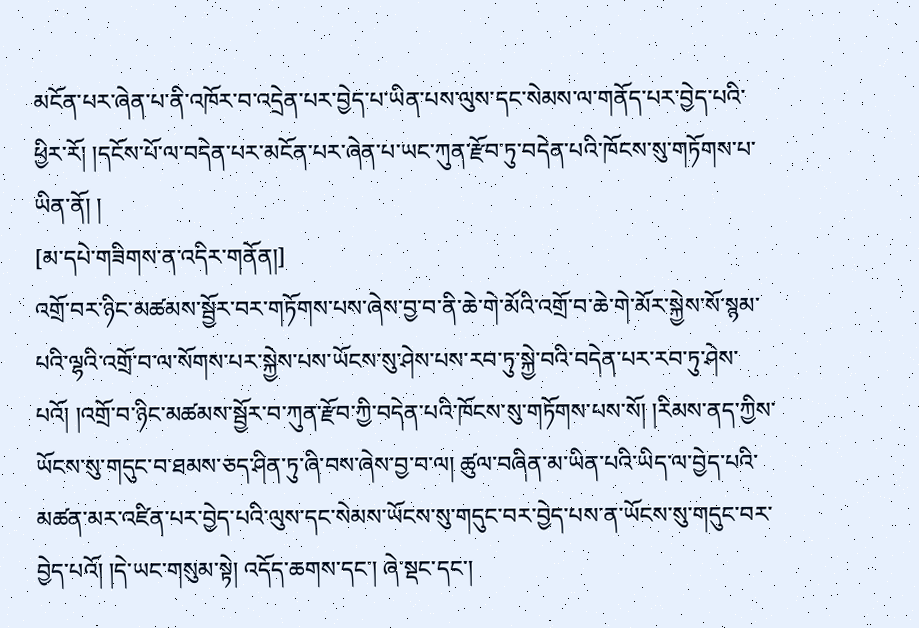མངོན་པར་ཞེན་པ་ནི་འཁོར་བ་འདྲེན་པར་བྱེད་པ་ཡིན་པས་ལུས་དང་སེམས་ལ་གནོད་པར་བྱེད་པའི་ཕྱིར་རོ། །དངོས་པོ་ལ་བདེན་པར་མངོན་པར་ཞེན་པ་ཡང་ཀུན་རྫོབ་ཏུ་བདེན་པའི་ཁོངས་སུ་གཏོགས་པ་ཡིན་ནོ། །
[མ་དཔེ་གཟིགས་ན་འདིར་གནོན།]
འགྲོ་བར་ཉིང་མཚམས་སྦྱོར་བར་གཏོགས་པས་ཞེས་བྱ་བ་ནི་ཆེ་གེ་མོའི་འགྲོ་བ་ཆེ་གེ་མོར་སྐྱེས་སོ་སྙམ་པའི་ལྷའི་འགྲོ་བ་ལ་སོགས་པར་སྐྱེས་པས་ཡོངས་སུ་ཤེས་པས་རབ་ཏུ་སྐྱེ་བའི་བདེན་པར་རབ་ཏུ་ཤེས་པའོ། །འགྲོ་བ་ཉིང་མཚམས་སྦྱོར་བ་ཀུན་རྫོབ་ཀྱི་བདེན་པའི་ཁོངས་སུ་གཏོགས་པས་སོ། །རིམས་ནད་ཀྱིས་ཡོངས་སུ་གདུང་བ་ཐམས་ཅད་ཤིན་ཏུ་ཞི་བས་ཞེས་བྱ་བ་ལ། ཚུལ་བཞིན་མ་ཡིན་པའི་ཡིད་ལ་བྱེད་པའི་མཚན་མར་འཛིན་པར་བྱེད་པའི་ལུས་དང་སེམས་ཡོངས་སུ་གདུང་བར་བྱེད་པས་ན་ཡོངས་སུ་གདུང་བར་བྱེད་པའོ། །དེ་ཡང་གསུམ་སྟེ། འདོད་ཆགས་དང་། ཞེ་སྡང་དང་།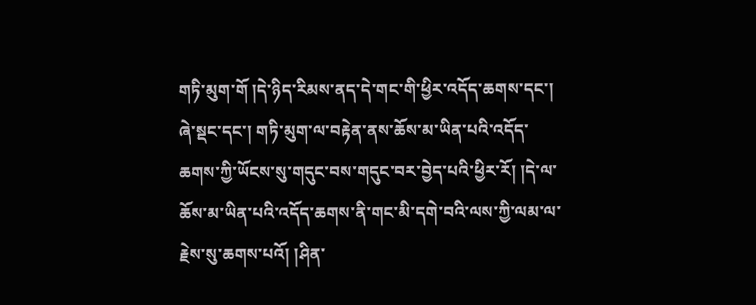གཏི་མུག་གོ །དེ་ཉིད་རིམས་ནད་དེ་གང་གི་ཕྱིར་འདོད་ཆགས་དང་། ཞེ་སྡང་དང་། གཏི་མུག་ལ་བརྟེན་ནས་ཆོས་མ་ཡིན་པའི་འདོད་ཆགས་ཀྱི་ཡོངས་སུ་གདུང་བས་གདུང་བར་བྱེད་པའི་ཕྱིར་རོ། །དེ་ལ་ཆོས་མ་ཡིན་པའི་འདོད་ཆགས་ནི་གང་མི་དགེ་བའི་ལས་ཀྱི་ལམ་ལ་རྗེས་སུ་ཆགས་པའོ། །ཤིན་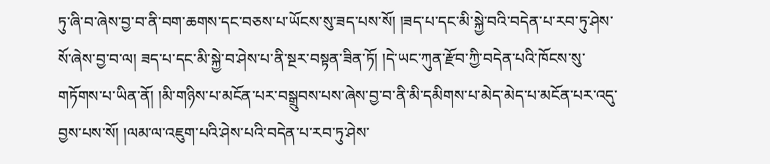ཏུ་ཞི་བ་ཞེས་བྱ་བ་ནི་བག་ཆགས་དང་བཅས་པ་ཡོངས་སུ་ཟད་པས་སོ། །ཟད་པ་དང་མི་སྐྱེ་བའི་བདེན་པ་རབ་ཏུ་ཤེས་སོ་ཞེས་བྱ་བ་ལ། ཟད་པ་དང་མི་སྐྱེ་བ་ཤེས་པ་ནི་སྔར་བསྟན་ཟིན་ཏོ། །དེ་ཡང་ཀུན་རྫོབ་ཀྱི་བདེན་པའི་ཁོངས་སུ་གཏོགས་པ་ཡིན་ནོ། །མི་གཉིས་པ་མངོན་པར་བསྒྲུབས་པས་ཞེས་བྱ་བ་ནི་མི་དམིགས་པ་མེད་མེད་པ་མངོན་པར་འདུ་བྱས་པས་སོ། །ལམ་ལ་འཇུག་པའི་ཤེས་པའི་བདེན་པ་རབ་ཏུ་ཤེས་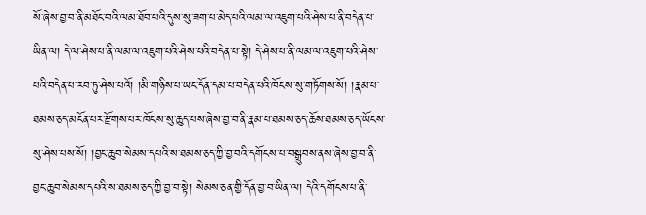སོ་ཞེས་བྱ་བ་ནི་མཐོང་བའི་ལམ་ཐོབ་པའི་དུས་སུ་ཟག་པ་མེད་པའི་ལམ་ལ་འཇུག་པའི་ཤེས་པ་ནི་བདེན་པ་ཡིན་ལ། དེ་ལ་ཤེས་པ་ནི་ལམ་ལ་འཇུག་པའི་ཤེས་པའི་བདེན་པ་སྟེ། དེ་ཤེས་པ་ནི་ལམ་ལ་འཇུག་པའི་ཤེས་པའི་བདེན་པ་རབ་ཏུ་ཤེས་པའོ། །མི་གཉིས་པ་ཡང་དོན་དམ་པ་བདེན་པའི་ཁོངས་སུ་གཏོགས་སོ། །རྣམ་པ་ཐམས་ཅད་མངོན་པར་རྫོགས་པར་ཁོངས་སུ་ཆུད་པས་ཞེས་བྱ་བ་ནི་རྣམ་པ་ཐམས་ཅད་ཆོས་ཐམས་ཅད་ཡོངས་སུ་ཤེས་པས་སོ། །བྱང་ཆུབ་སེམས་དཔའི་ས་ཐམས་ཅད་ཀྱི་བྱ་བའི་དགོངས་པ་བསྒྲུབས་ནས་ཞེས་བྱ་བ་ནི་བྱང་ཆུབ་སེམས་དཔའི་ས་ཐམས་ཅད་ཀྱི་བྱ་བ་སྟེ། སེམས་ཅན་གྱི་དོན་བྱ་བ་ཡིན་ལ། དེའི་དགོངས་པ་ནི་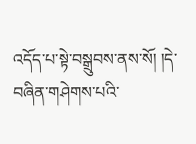འདོད་པ་སྟེ་བསྒྲུབས་ནས་སོ། །དེ་བཞིན་གཤེགས་པའི་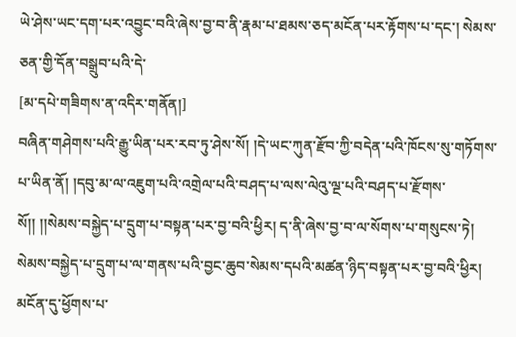ཡེ་ཤེས་ཡང་དག་པར་འབྱུང་བའི་ཞེས་བྱ་བ་ནི་རྣམ་པ་ཐམས་ཅད་མངོན་པར་རྟོགས་པ་དང་། སེམས་ཅན་གྱི་དོན་བསྒྲུབ་པའི་དེ་
[མ་དཔེ་གཟིགས་ན་འདིར་གནོན།]
བཞིན་གཤེགས་པའི་རྒྱུ་ཡིན་པར་རབ་ཏུ་ཤེས་སོ། །དེ་ཡང་ཀུན་རྫོབ་ཀྱི་བདེན་པའི་ཁོངས་སུ་གཏོགས་པ་ཡིན་ནོ། །དབུ་མ་ལ་འཇུག་པའི་འགྲེལ་པའི་བཤད་པ་ལས་ལེའུ་ལྔ་པའི་བཤད་པ་རྫོགས་སོ།། །།སེམས་བསྐྱེད་པ་དྲུག་པ་བསྟན་པར་བྱ་བའི་ཕྱིར། ད་ནི་ཞེས་བྱ་བ་ལ་སོགས་པ་གསུངས་ཏེ། སེམས་བསྐྱེད་པ་དྲུག་པ་ལ་གནས་པའི་བྱང་ཆུབ་སེམས་དཔའི་མཚན་ཉིད་བསྟན་པར་བྱ་བའི་ཕྱིར། མངོན་དུ་ཕྱོགས་པ་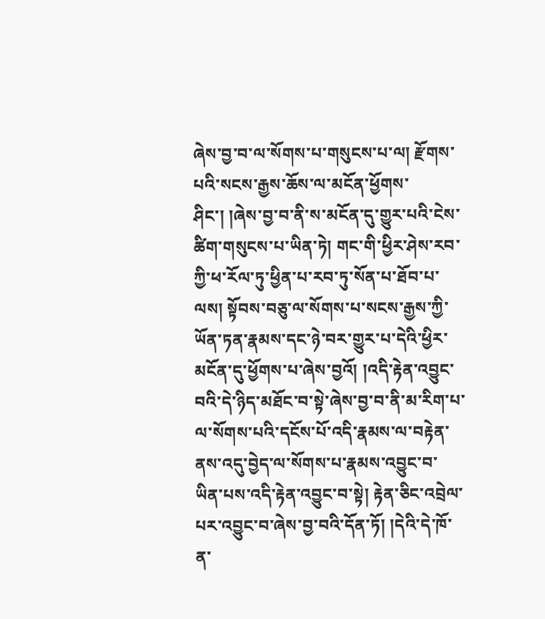ཞེས་བྱ་བ་ལ་སོགས་པ་གསུངས་པ་ལ། རྫོགས་པའི་སངས་རྒྱས་ཆོས་ལ་མངོན་ཕྱོགས་ཤིང་། །ཞེས་བྱ་བ་ནི་ས་མངོན་དུ་གྱུར་པའི་ངེས་ཚིག་གསུངས་པ་ཡིན་ཏེ། གང་གི་ཕྱིར་ཤེས་རབ་ཀྱི་ཕ་རོལ་ཏུ་ཕྱིན་པ་རབ་ཏུ་སོན་པ་ཐོབ་པ་ལས། སྟོབས་བཅུ་ལ་སོགས་པ་སངས་རྒྱས་ཀྱི་ཡོན་ཏན་རྣམས་དང་ཉེ་བར་གྱུར་པ་དེའི་ཕྱིར་མངོན་དུ་ཕྱོགས་པ་ཞེས་བྱའོ། །འདི་རྟེན་འབྱུང་བའི་དེ་ཉིད་མཐོང་བ་སྟེ་ཞེས་བྱ་བ་ནི་མ་རིག་པ་ལ་སོགས་པའི་དངོས་པོ་འདི་རྣམས་ལ་བརྟེན་ནས་འདུ་བྱེད་ལ་སོགས་པ་རྣམས་འབྱུང་བ་ཡིན་པས་འདི་རྟེན་འབྱུང་བ་སྟེ། རྟེན་ཅིང་འབྲེལ་པར་འབྱུང་བ་ཞེས་བྱ་བའི་དོན་ཏོ། །དེའི་དེ་ཁོ་ན་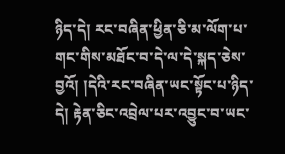ཉིད་དེ། རང་བཞིན་ཕྱིན་ཅི་མ་ལོག་པ་གང་གིས་མཐོང་བ་དེ་ལ་དེ་སྐད་ཅེས་བྱའོ། །དེའི་རང་བཞིན་ཡང་སྟོང་པ་ཉིད་དེ། རྟེན་ཅིང་འབྲེལ་པར་འབྱུང་བ་ཡང་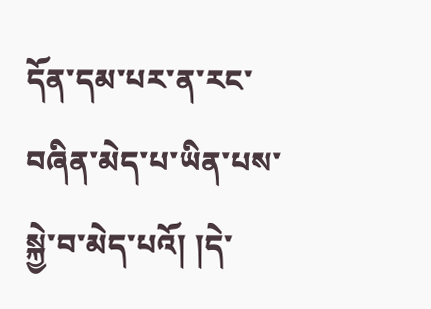དོན་དམ་པར་ན་རང་བཞིན་མེད་པ་ཡིན་པས་སྐྱེ་བ་མེད་པའོ། །དེ་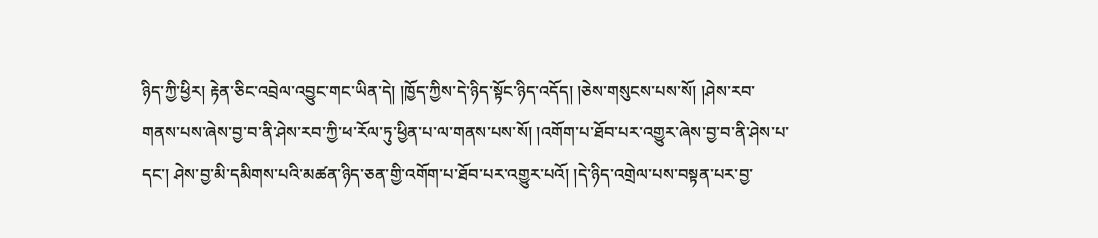ཉིད་ཀྱི་ཕྱིར། རྟེན་ཅིང་འབྲེལ་འབྱུང་གང་ཡིན་དེ། །ཁྱོད་ཀྱིས་དེ་ཉིད་སྟོང་ཉིད་འདོད། །ཅེས་གསུངས་པས་སོ། །ཤེས་རབ་གནས་པས་ཞེས་བྱ་བ་ནི་ཤེས་རབ་ཀྱི་ཕ་རོལ་ཏུ་ཕྱིན་པ་ལ་གནས་པས་སོ། །འགོག་པ་ཐོབ་པར་འགྱུར་ཞེས་བྱ་བ་ནི་ཤེས་པ་དང་། ཤེས་བྱ་མི་དམིགས་པའི་མཚན་ཉིད་ཅན་གྱི་འགོག་པ་ཐོབ་པར་འགྱུར་པའོ། །དེ་ཉིད་འགྲེལ་པས་བསྟན་པར་བྱ་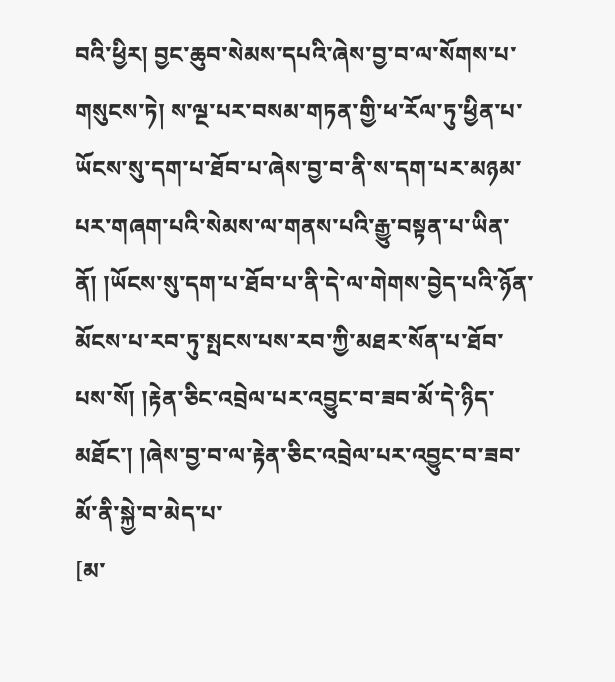བའི་ཕྱིར། བྱང་ཆུབ་སེམས་དཔའི་ཞེས་བྱ་བ་ལ་སོགས་པ་གསུངས་ཏེ། ས་ལྔ་པར་བསམ་གཏན་གྱི་ཕ་རོལ་ཏུ་ཕྱིན་པ་ཡོངས་སུ་དག་པ་ཐོབ་པ་ཞེས་བྱ་བ་ནི་ས་དག་པར་མཉམ་པར་གཞག་པའི་སེམས་ལ་གནས་པའི་རྒྱུ་བསྟན་པ་ཡིན་ནོ། །ཡོངས་སུ་དག་པ་ཐོབ་པ་ནི་དེ་ལ་གེགས་བྱེད་པའི་ཉོན་མོངས་པ་རབ་ཏུ་སྤངས་པས་རབ་ཀྱི་མཐར་སོན་པ་ཐོབ་པས་སོ། །རྟེན་ཅིང་འབྲེལ་པར་འབྱུང་བ་ཟབ་མོ་དེ་ཉིད་མཐོང་། །ཞེས་བྱ་བ་ལ་རྟེན་ཅིང་འབྲེལ་པར་འབྱུང་བ་ཟབ་མོ་ནི་སྐྱེ་བ་མེད་པ་
[མ་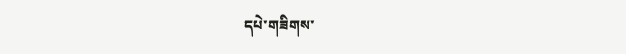དཔེ་གཟིགས་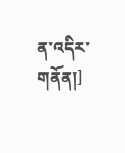ན་འདིར་གནོན།]